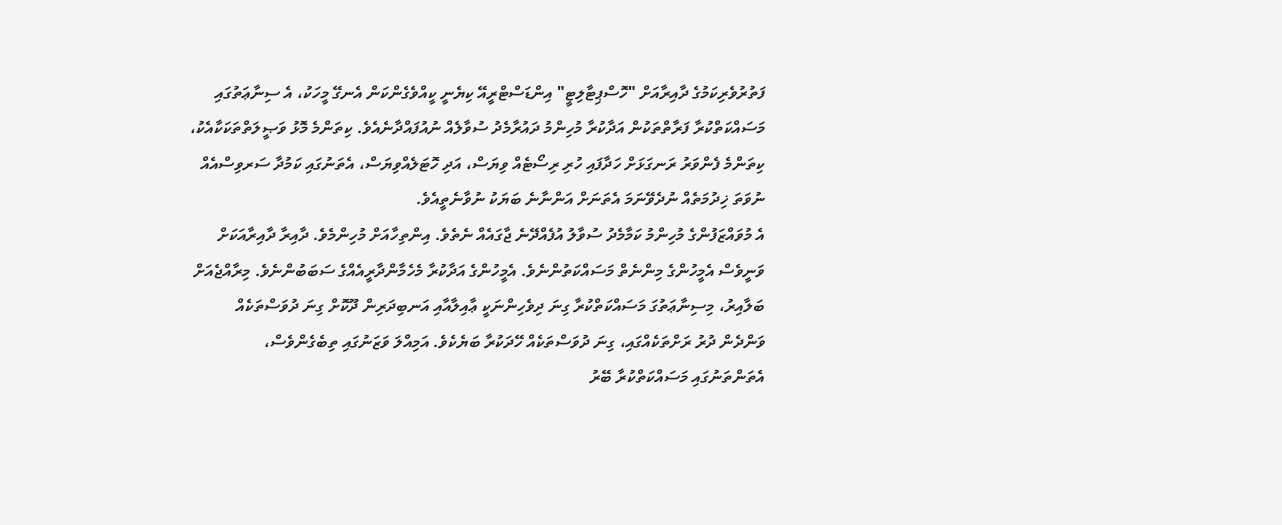ފަތުރުވެރިކަމުގެ ދާއިރާއަށް "ހޮސްޕިޓާލިޓީ" އިންޑަސްޓްރީއޭ ކިޔެނީ ކީއްވެގެންކަން އެނގޭ މީހަކު، އެ ސިނާޢަތުގައި މަސައްކަތްކުރާ ފަރާތްތަކުން އަދާކުރާ މުހިންމު ދައުރާމެދު ސުވާލެއް ނުއުފައްދާނެއެވެ. ކިތަންމެ މޮޅު ވަޞީލަތްތަކަކާއެކު، ކިތަންމެ ފެންވަރު ރަނގަޅަށް ހަދާފައި ހުރި ރިސޯޓެއް ވިޔަސް، އަދި ހޮޓަލެއްވިޔަސް، އެތަނުގައި ކަމުދާ ސަރވިސްއެއް ނުވަތަ ޚިދުމަތެއް ނުދެވޭނަމަ އެތަނަށް އަންނާނެ ބަޔަކު ނުވާނެތީއެވެ.
އެ މުވައްޒަފުންގެ މުހިންމު ކަމާމެދު ސުވާލު އުފެއްދޭނެ ޖާގައެއް ނެތެވެ. އިންތިހާއަށް މުހިންމެވެ. ދާއިރާ ދާއިރާއަކަށް ވަނީވެސް އެމީހުންގެ މިންނެތް މަސައްކަތުންނެވެ. އެމީހުންގެ އަދާކުރާ މެހެމާންދާރީއެއްގެ ސަބަބުންނެވެ. މިރާއްޖެއަށް ބަލާއިރު، މިސިނާޢަތުގަ މަސައްކަތްކުރާ ގިނަ ދިވެހިންނަކީ ޢާއިލާއާއި އަނބިދަރިން ދޫކޮށް ގިނަ ދުވަސްތަކެއް ވަންދެން ދުރު ރަށްތަކެއްގައި، ގިނަ ދުވަސްތަކެއް ހޭދަކުރާ ބަޔެކެވެ. އަމިއްލަ ވަޒަނުގައި ތިބެގެންވެސް، އެތަންތަނުގައި މަސައްކަތްކުރާ ބޭރު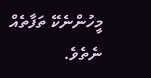މީހުންނެކޭ ތަފާތެއް ނެތެވެ.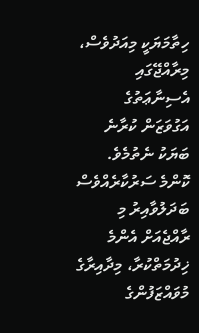ހިތާމަޔަކީ މިއަދުވެސް، މިރާއްޖޭގައި އެސިނާޢަތުގެ އަގުވަޒަން ކުރާނެ ބަޔަކު ނެތުމެވެ. ކޮންމެ ސަރުކާރެއްވެސް ބަދަލުވާއިރު މި ރާއްޖެއަށް އެންމެ ޚިދުމަތްކުރާ، މިދާއިރާގެ މުވައްޒަފުންގެ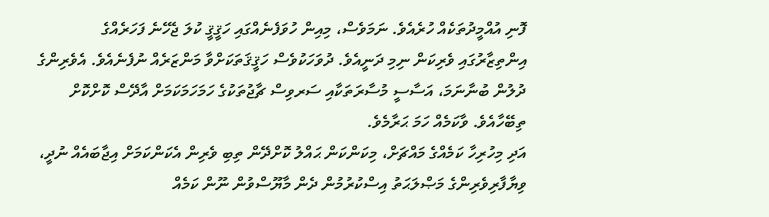ފޮނި އުއްމީދުތަކެއް ހުރެއެވެ. ނަމަވެސް، މިއިން ހުވަފެނެއްގައި ހަޤީޤީ ކުލަ ޖެހޭނެ ފަހަރެއްގެ އިންތިޒާރުގައި ވެރިކަން ނިމި ދަނީއެވެ. ދުވަހަކުވެސް ހަޤީޤަތަކަށްވާ މަންޒަރެއް ނުފެނެއެވެ. އެވެރިންގެ ދުލުން ބުނާނަމަ، އަސާސީ މުސާރަތަކާއި ސަރވިސް ޗާޖުތަކުގެ ހަމަހަމަކަމަށް އާދޭސް ކޮށްކޮށް ތިބޭހާއެވެ. ވާކަމެއް ހަމަ ޙަރާމެވެ.
އަދި މިހުރިހާ ކަމެއްގެ މައްޗަށް، މިކަންކަން ޙައްލު ކޮށްދޭން ތިބި ވެރިން އެކަންކަމަށް އިޖާބައެއް ނުދީ، ވިޔާފާރިވެރިންގެ މަޞްލަޙަތު އިސްކުރުމުން ދެން މާޔޫސްވުން ނޫން ކަމެއް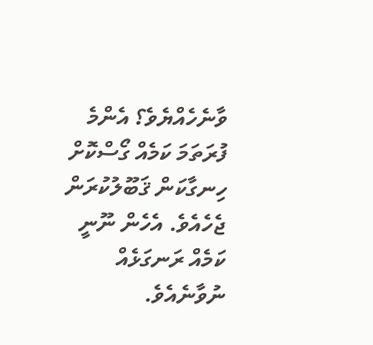ވާނެހެއްޔެވެ؟ އެންމެ ފުރަތަމަ ކަމެއް ގޯސްކޮށް ހިނގާކަން ޤަބޫލުކުރަން ޖެހެއެވެ. އެހެން ނޫނީ ކަމެއް ރަނގަޅެއް ނުވާނެއެވެ.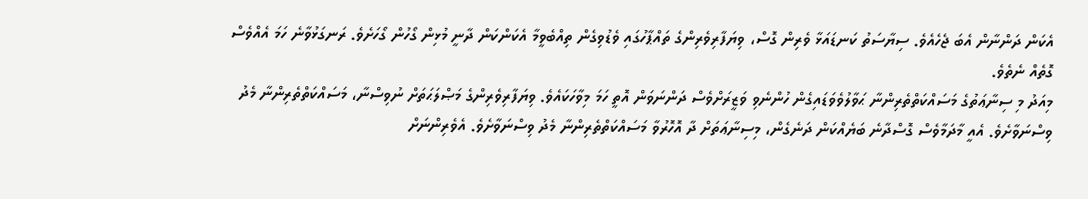އެކަން ދަންނާން އެބަ ޖެހެއެވެ. ސިޔާސަތު ކަނޑައަޅާ ވެރިން ގޮސް، ވިޔަފާރިވެރިންގެ ތައްޕާހުގައި ވެޑުވިގެން ތިއްބެވީމާ އެކަންކަން ދާނީ މުޅިން ގޯހުން ގޯހަށެވެ. ރަނގަޅުވާނެ ހަމަ އެއްވެސް ގޮތެއް ނެތެވެ.
މިއަދު މި ސިނާޢަތުގެ މަސައްކަތްތެރިންނާ ޙަވާލުވެވަޑައިގެން ހުންނެވި ވަޒީރަށްވެސް ދަންނަވަން އޮތީ ހަމަ މިވާހަކައެވެ. ވިޔަފާރިވެރިންގެ މަޞްލަޙަތަށް ނުވިސްނާ، މަސައްކަތްތެރިންނާ މެދު ވިސްނަވާށެވެ. އެއީ މާދަމާވެސް ގޮސްދާނެ ބަޔެއްކަން ދަނެގެން، މިސިނާޢަތަށް ދާ އޮހޮރުވާ މަސައްކަތްތެރިންނާ މެދު ވިސްނަވާށެވެ. އެވެރިންނަށް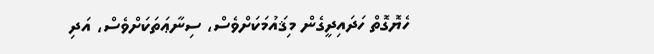ހެޔޮގޮތް ހަދައިދީގެން މިޤައުމަކަށްވެސް، ސިނާޢަތަކަށްވެސް، އަދި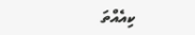ކިއެއްތަ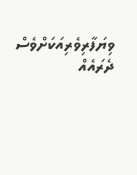ވިޔަފާރިވެރިއަކަށްވެސް ދެރައެއް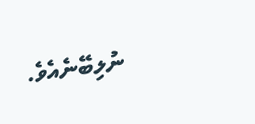ނުލިބޭނެއެވެ.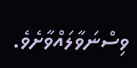ވިސްނަވާލައްވާށެވެ.